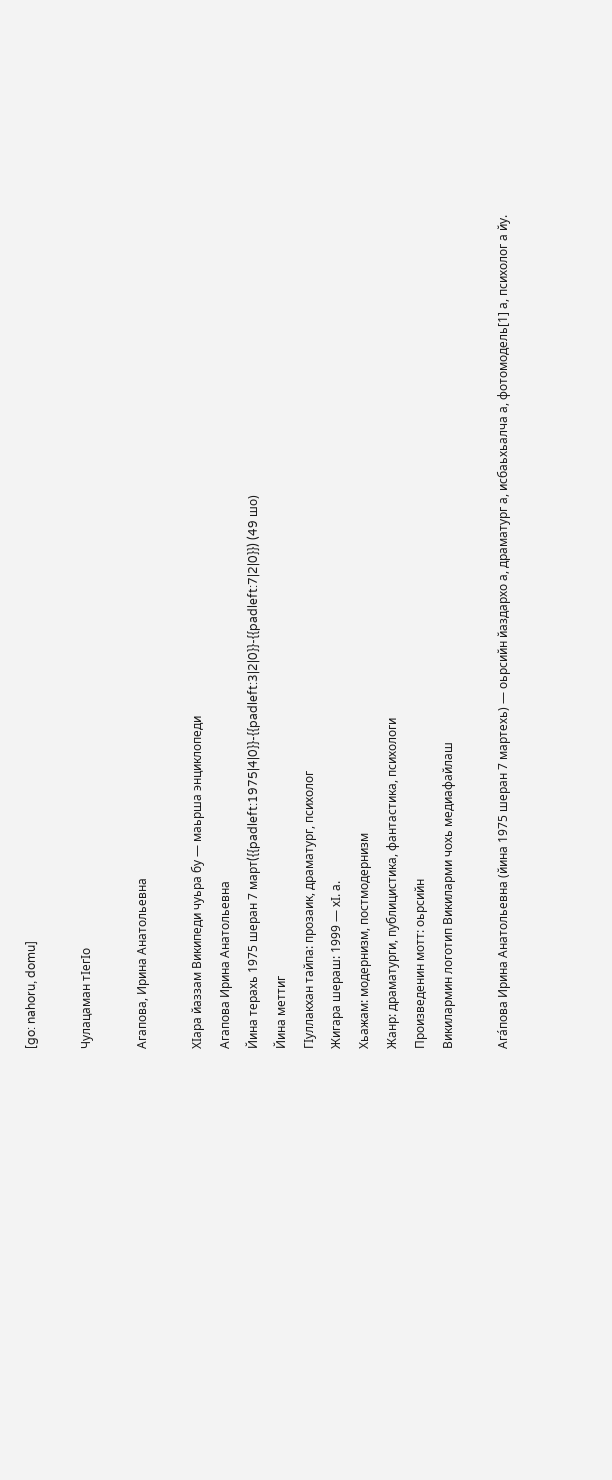[go: nahoru, domu]

Чулацаман тӀегӀо

Агапова, Ирина Анатольевна

ХӀара йаззам Википеди чуьра бу — маьрша энциклопеди
Агапова Ирина Анатольевна
Йина терахь 1975 шеран 7 март({{padleft:1975|4|0}}-{{padleft:3|2|0}}-{{padleft:7|2|0}}) (49 шо)
Йина меттиг
ГӀуллакхан тайпа: прозаик, драматург, психолог
Жигара шераш: 1999 — хӀ. а.
Хьажам: модернизм, постмодернизм
Жанр: драматурги, публицистика, фантастика, психологи
Произведенин мотт: оьрсийн
Викилармин логотип Викиларми чохь медиафайлаш

Ага́пова Ирина Анатольевна (йина 1975 шеран 7 мартехь) — оьрсийн йаздархо а, драматург а, исбаьхьалча а, фотомодель[1] а, психолог а йу.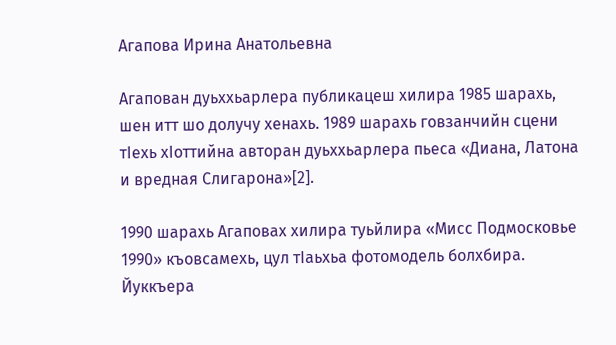Агапова Ирина Анатольевна

Агапован дуьххьарлера публикацеш хилира 1985 шарахь, шен итт шо долучу хенахь. 1989 шарахь говзанчийн сцени тӀехь хӀоттийна авторан дуьххьарлера пьеса «Диана, Латона и вредная Слигарона»[2].

1990 шарахь Агаповах хилира туьйлира «Мисс Подмосковье 1990» къовсамехь, цул тӀаьхьа фотомодель болхбира. Йуккъера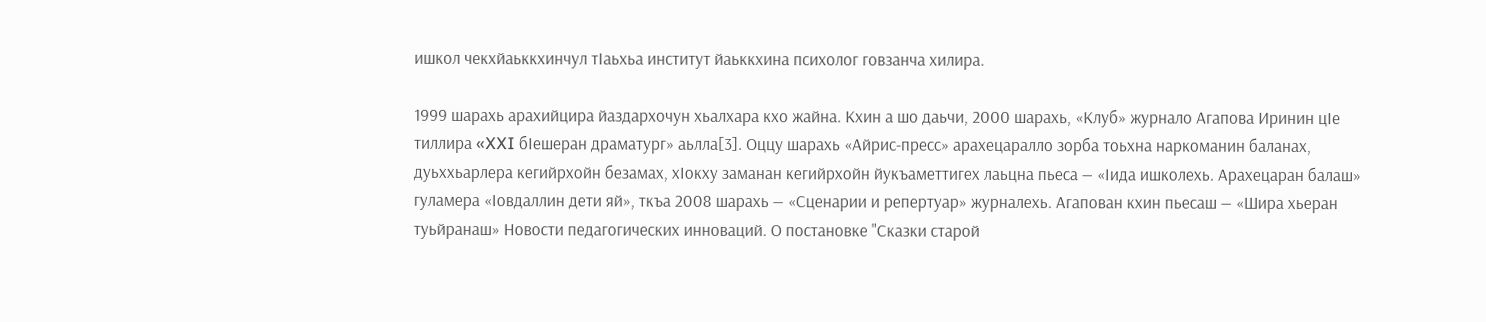ишкол чекхйаьккхинчул тӀаьхьа институт йаьккхина психолог говзанча хилира.

1999 шарахь арахийцира йаздархочун хьалхара кхо жайна. Кхин а шо даьчи, 2000 шарахь, «Клуб» журнало Агапова Иринин цӀе тиллира «XXI бӀешеран драматург» аьлла[3]. Оццу шарахь «Айрис-пресс» арахецаралло зорба тоьхна наркоманин баланах, дуьххьарлера кегийрхойн безамах, хӀокху заманан кегийрхойн йукъаметтигех лаьцна пьеса — «Ӏида ишколехь. Арахецаран балаш» гуламера «Ӏовдаллин дети яй», ткъа 2008 шарахь — «Сценарии и репертуар» журналехь. Агапован кхин пьесаш — «Шира хьеран туьйранаш» Новости педагогических инноваций. О постановке "Сказки старой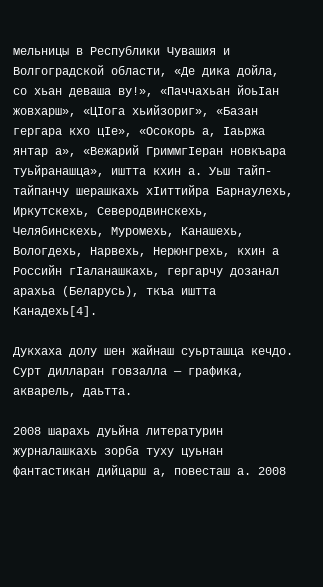мельницы в Республики Чувашия и Волгоградской области, «Де дика дойла, со хьан деваша ву!», «Паччахьан йоьӀан жовхарш», «ЦӀога хьийзориг», «Базан гергара кхо цӀе», «Осокорь а, Ӏаьржа янтар а», «Вежарий ГриммгӀеран новкъара туьйранашца», иштта кхин а. Уьш тайп-тайпанчу шерашкахь хӀиттийра Барнаулехь, Иркутскехь, Северодвинскехь, Челябинскехь, Муромехь, Канашехь, Вологдехь, Нарвехь, Нерюнгрехь, кхин а Российн гӀаланашкахь, гергарчу дозанал арахьа (Беларусь), ткъа иштта Канадехь[4].

Дукхаха долу шен жайнаш суьрташца кечдо. Сурт дилларан говзалла — графика, акварель, даьтта.

2008 шарахь дуьйна литературин журналашкахь зорба туху цуьнан фантастикан дийцарш а, повесташ а. 2008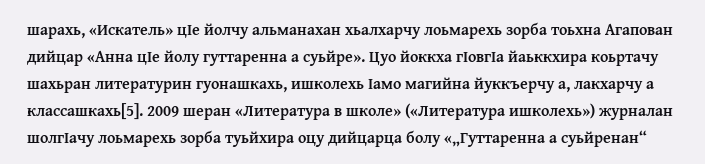шарахь, «Искатель» цӀе йолчу альманахан хьалхарчу лоьмарехь зорба тоьхна Агапован дийцар «Анна цӀе йолу гуттаренна а суьйре». Цуо йоккха гӀовгӀа йаьккхира коьртачу шахьран литературин гуонашкахь, ишколехь Ӏамо магийна йуккъерчу а, лакхарчу а классашкахь[5]. 2009 шеран «Литература в школе» («Литература ишколехь») журналан шолгӀачу лоьмарехь зорба туьйхира оцу дийцарца болу «„Гуттаренна а суьйренан“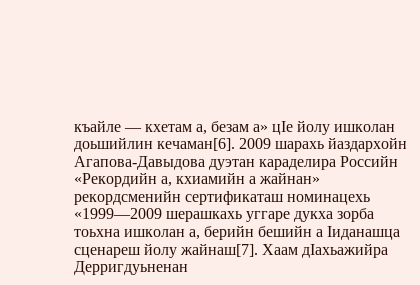къайле — кхетам а, безам а» цӀе йолу ишколан доьшийлин кечаман[6]. 2009 шарахь йаздархойн Агапова-Давыдова дуэтан караделира Российн «Рекордийн а, кхиамийн а жайнан» рекордсменийн сертификаташ номинацехь «1999—2009 шерашкахь уггаре дукха зорба тоьхна ишколан а, берийн бешийн а Ӏиданашца сценареш йолу жайнаш[7]. Хаам дӀахьажийра Дерригдуьненан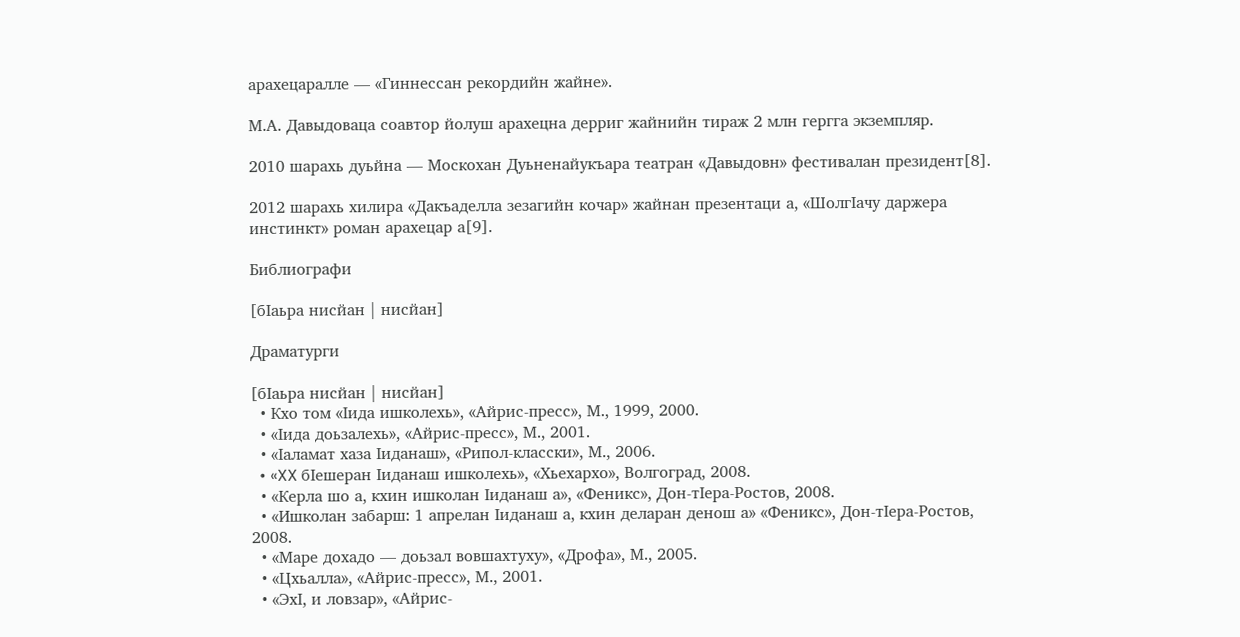арахецаралле — «Гиннессан рекордийн жайне».

М.А. Давыдоваца соавтор йолуш арахецна дерриг жайнийн тираж 2 млн гергга экземпляр.

2010 шарахь дуьйна — Москохан Дуьненайукъара театран «Давыдовн» фестивалан президент[8].

2012 шарахь хилира «Дакъаделла зезагийн кочар» жайнан презентаци а, «ШолгӀачу даржера инстинкт» роман арахецар а[9].

Библиографи

[бӀаьра нисйан | нисйан]

Драматурги

[бӀаьра нисйан | нисйан]
  • Кхо том «Ӏида ишколехь», «Айрис-пресс», М., 1999, 2000.
  • «Ӏида доьзалехь», «Айрис-пресс», М., 2001.
  • «Ӏаламат хаза Ӏиданаш», «Рипол-класски», М., 2006.
  • «XX бӀешеран Ӏиданаш ишколехь», «Хьехархо», Волгоград, 2008.
  • «Керла шо а, кхин ишколан Ӏиданаш а», «Феникс», Дон-тӀера-Ростов, 2008.
  • «Ишколан забарш: 1 апрелан Ӏиданаш а, кхин деларан денош а» «Феникс», Дон-тӀера-Ростов, 2008.
  • «Маре дохадо — доьзал вовшахтуху», «Дрофа», М., 2005.
  • «Цхьалла», «Айрис-пресс», М., 2001.
  • «ЭхӀ, и ловзар», «Айрис-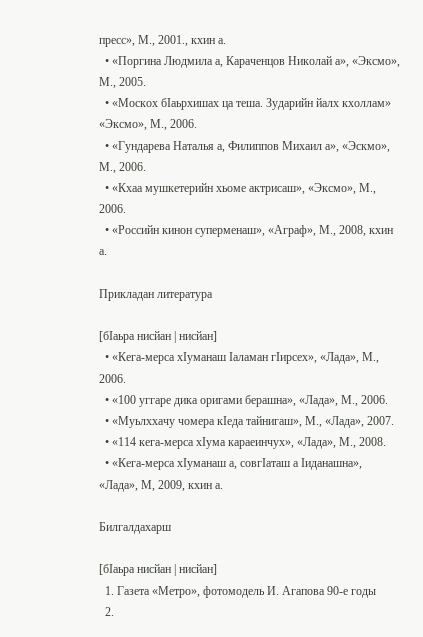пресс», М., 2001., кхин а.
  • «Поргина Людмила а, Караченцов Николай а», «Эксмо», М., 2005.
  • «Москох бӀаьрхишах ца теша. Зударийн йалх кхоллам» «Эксмо», М., 2006.
  • «Гундарева Наталья а, Филиппов Михаил а», «Эскмо», М., 2006.
  • «Кхаа мушкетерийн хьоме актрисаш», «Эксмо», М., 2006.
  • «Российн кинон суперменаш», «Аграф», М., 2008, кхин а.

Прикладан литература

[бӀаьра нисйан | нисйан]
  • «Кега-мерса хӀуманаш Ӏаламан гӀирсех», «Лада», М., 2006.
  • «100 уггаре дика оригами берашна», «Лада», М., 2006.
  • «Муьлххачу чомера кӀеда тайнигаш», М., «Лада», 2007.
  • «114 кега-мерса хӀума караеинчух», «Лада», М., 2008.
  • «Кега-мерса хӀуманаш а, совгӀаташ а Ӏиданашна», «Лада», М, 2009, кхин а.

Билгалдахарш

[бӀаьра нисйан | нисйан]
  1. Газета «Метро», фотомодель И. Агапова 90-е годы
  2.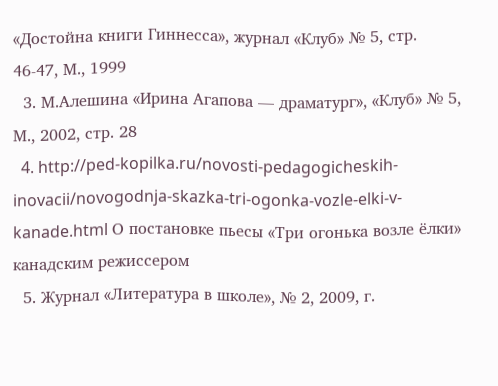«Достойна книги Гиннесса», журнал «Клуб» № 5, стр. 46-47, М., 1999
  3. М.Алешина «Ирина Агапова — драматург», «Клуб» № 5, М., 2002, стр. 28
  4. http://ped-kopilka.ru/novosti-pedagogicheskih-inovacii/novogodnja-skazka-tri-ogonka-vozle-elki-v-kanade.html О постановке пьесы «Три огонька возле ёлки» канадским режиссером
  5. Журнал «Литература в школе», № 2, 2009, г.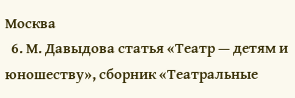Москва
  6. М. Давыдова статья «Театр — детям и юношеству», сборник «Театральные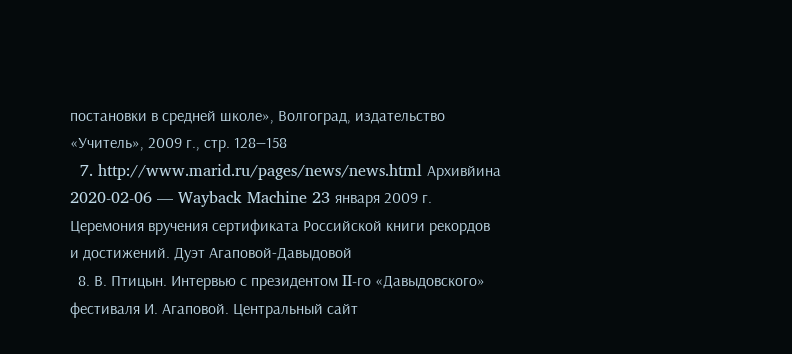постановки в средней школе», Волгоград, издательство «Учитель», 2009 г., стр. 128—158
  7. http://www.marid.ru/pages/news/news.html Архивйина 2020-02-06 — Wayback Machine 23 января 2009 г. Церемония вручения сертификата Российской книги рекордов и достижений. Дуэт Агаповой-Давыдовой
  8. В. Птицын. Интервью с президентом II-го «Давыдовского» фестиваля И. Агаповой. Центральный сайт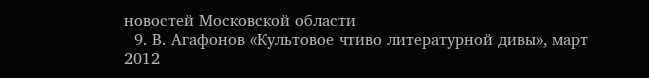новостей Московской области
  9. В. Агафонов «Культовое чтиво литературной дивы», март 2012